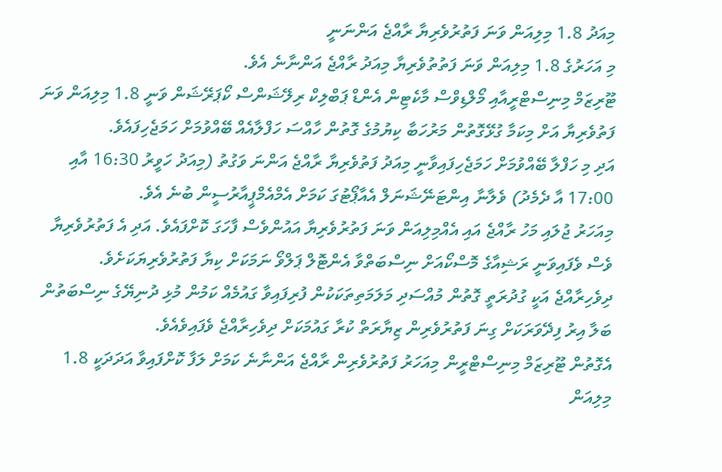މިއަދު 1.8 މިލިއަން ވަނަ ފަތުރުވެރިޔާ ރާއްޖެ އަންނަނީ
މި އަހަރުގެ 1.8 މިލިއަން ވަނަ ފަތުތުވެރިޔާ މިއަދު ރާއްޖެ އަންނާނެ އެވެ.
ޓޫރިޒަމް މިނިސްޓްރީއާއި މޯލްޑިވްސް މާކެޓިން އެންޑް ޕަބްލިކް ރިލޭޝަންސް ކޯޕަރޭޝަން ވަނީ 1.8 މިލިއަން ވަނަ ފަތުވެރިޔާ އަށް މިކަމާ ގުޅޭގޮތުން މަރުހަބާ ކިޔުމުގެ ގޮތުން ހާއްސަ ހަފްލާއެއް ބޭއްވުމަށް ހަމަޖެހިފައެވެ.
އަދި މި ހަފްލާ ބޭއްވުމަށް ހަމަޖެހިފައިވާނީ މިއަދު ފަތުވެރިޔާ ރާއްޖެ އަންނަ ވަގުތު (މިއަދު ހަވީރު 16:30 އާއި 17:00 އާ ދެމެދު) ވެލާނާ އިންޓަނޭޝަނަލް އެއާޕޯޓުގަ ކަމަށް އެމްއެމްޕީއާރުސީން ބުނެ އެވެ.
މިއަހަރު ޖުލައި މަހު ރާއްޖެ އައި އެއްމިލިއަން ވަނަ ފަތުރުވެރިޔާ އައުންވެސް ފާހަގަ ކޮށްފައެވެ. އަދި އެ ފަތުރުވެރިޔާ ވެސް ވެފައިވަނީ ރަޝިއާގެ މޮސްކޯއަށް ނިސްބަތްވާ އެންޓޮލް ޕަލްވޯ ނަމަކަށް ކިޔާ ފަތުރުވެރިޔަކަށެވެ.
ދިވެހިރާއްޖެ އަކީ ގުދުރަތީ ގޮތުން މުއްސަދި މަލަމަތިތަކަކުން ފުރިފައިވާ ގައުމެއް ކަމުން މުޅި ދުނިޔޭގެ ނިސްބަތުން ބަލާ އިރު ފިދޭވަރަކަށް ގިނަ ފަތުރުވެރިން ޒިޔާރަތް ކުރާ ގައުމަކަށް ދިވެހިރާއްޖެ ވެފައިވެއެވެ.
އެގޮތުން ޓޫރިޒަމް މިނިސްޓްރީން މިއަހަރު ފަތުރުވެރިން ރާއްޖެ އަންނާނެ ކަމަށް ލަފާ ކޮށްފައިވާ އަދަދަކީ 1.8 މިލިއަން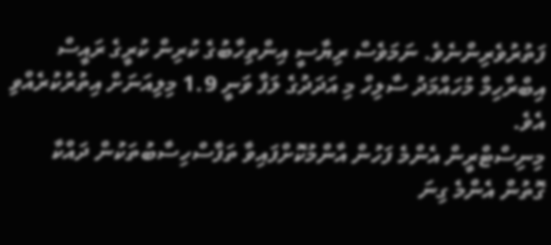ފަތުރުވެރިންނެވެ. ނަމަވެސް ރިޔާސީ އިންތިހާބުގެ ކުރިން ކުރީގެ ރައީސް އިބްރާހިމް މުހައްމަދު ސާލިހް މި އަދަދުގެ ލަފާ ވަނީ 1.9 މިލިއަނަށް އިތުރުކުރެއްވި އެވެ.
މިނިސްޓްރީން އެންމެ ފަހުން އާންމުކޮށްފައިވާ ތަފާސްހިސާބުތަކުން ދައްކާ ގޮތުން އެންމެ ގިނަ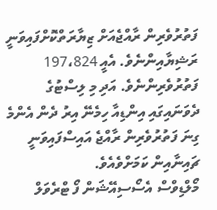ފަތުރުވެރިން ރާއްޖެއަށް ޒިޔާރަތްކޮށްފައިވަނީ ރަޝިޔާއިންނެވެ. އެއީ 197،824 ފަތުރުވެރިންނެވެ. އަދި މި ލިސްޓުގެ ދެވަނައިގައި އިންޑިއާ ހިމެނޭ އިރު ދެން އެންމެ ގިނަ ފަތުރުވެރިން ރާއްޖެ އައިސްފައިވަނީ ޗައިނާއިން ކަމަށްވެއެވެ.
މޯލްޑިވްސް އެސޯސިއޭޝަން ފޯ ޓްރެވަލް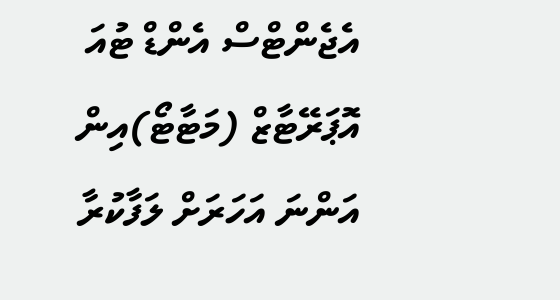އެޖެންޓްސް އެންޑް ޓުއަ އޮޕަރޭޓާޒް (މަޓާޓޯ)އިން އަންނަ އަހަރަށް ލަފާކުރާ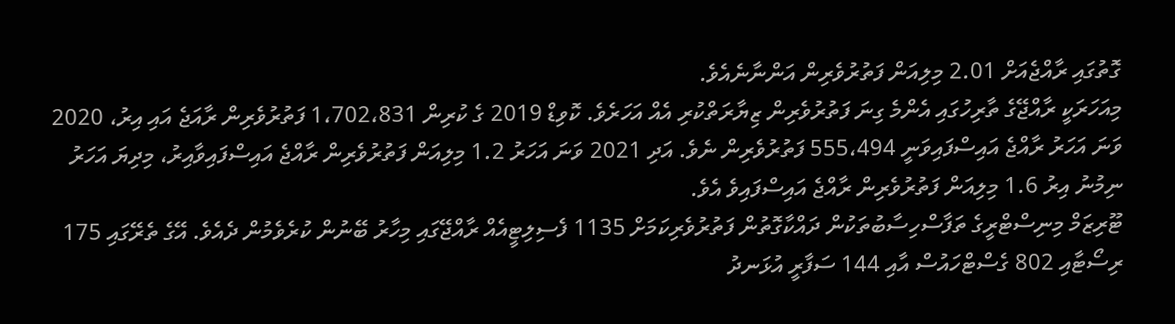ގޮތުގައި ރާއްޖެއަށް 2.01 މިލިއަން ފަތުރުވެރިން އަންނާނެއެވެ.
މިއަހަރަކީ ރާއްޖޭގެ ތާރިހުގައި އެންމެ ގިނަ ފަތުރުވެރިން ޒިޔާރަތްކުރި އެއް އަހަރެވެ. ކޮވިޑް 2019 ގެ ކުރިން 1،702،831 ފަތުރުވެރިން ރާއަޖެ އައި އިރު، 2020 ވަނަ އަހަރު ރާއްޖެ އައިސްފައިވަނީ 555،494 ފަތުރުވެރިން ނެވެ. އަދި 2021 ވަނަ އަހަރު 1.2 މިލިއަން ފަތުރުވެރިން ރާއްޖެ އައިސްފައިވާއިރު، މިދިޔަ އަހަރު ނިމުނު އިރު 1.6 މިލިއަން ފަތުރުވެރިން ރާއްޖެ އައިސްފައިވެ އެވެ.
ޓޫރިޒަމް މިނިސްޓްރީގެ ތަފާސްހިސާބުތަކުން ދައްކާގޮތުން ފަތުރުވެރިކަމަށް 1135 ފެސިލިޓީއެއް ރާއްޖޭގައި މިހާރު ބޭނުން ކުރެވެމުން ދެއެވެ. އޭގެ ތެރޭގައި 175 ރިސޯޓާއި 802 ގެސްޓްހައުސް އާއި 144 ސަފާރީ އުޅަނދު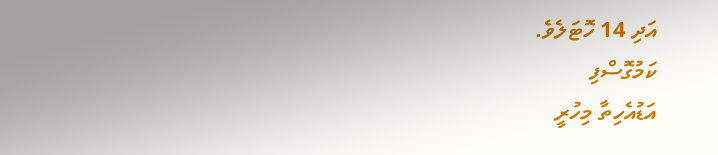އަދި 14 ހޮޓަލެވެ.
ކަމުގޮސްފި
އަޑުއެހިތާ މިހުރީ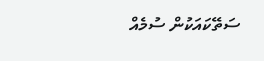ސަތޭކައަކުން ސުމެއް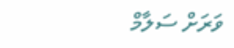ވަރަށް ސަލާމް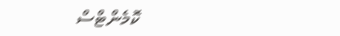ކޮމެންޓްސް